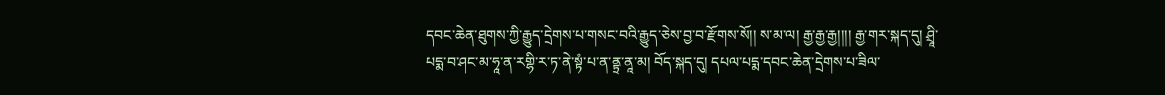དབང་ཆེན་ཐུགས་ཀྱི་རྒྱུད་དྲེགས་པ་གསང་བའི་རྒྱུད་ཅེས་བྱ་བ་རྫོགས་སོ།། ས་མ་ལ། རྒྱ་རྒྱ་རྒྱ།།།། རྒྱ་གར་སྐད་དུ། ཤྲཱི་པདྨ་བ་ཤང་མ་ཧཱ་ན་རགྷི་ར་ཏ་ནེ་སྟཾ་པ་ན་ནྟྲ་ནཱ་མ། བོད་སྐད་དུ། དཔལ་པདྨ་དབང་ཆེན་དྲེགས་པ་ཟིལ་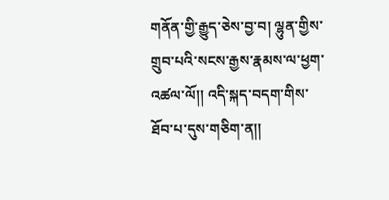གནོན་གྱི་རྒྱུད་ཅེས་བྱ་བ། ལྷུན་གྱིས་གྲུབ་པའི་སངས་རྒྱས་རྣམས་ལ་ཕྱག་འཚལ་ལོ།། འདི་སྐད་བདག་གིས་ཐོབ་པ་དུས་གཅིག་ན།།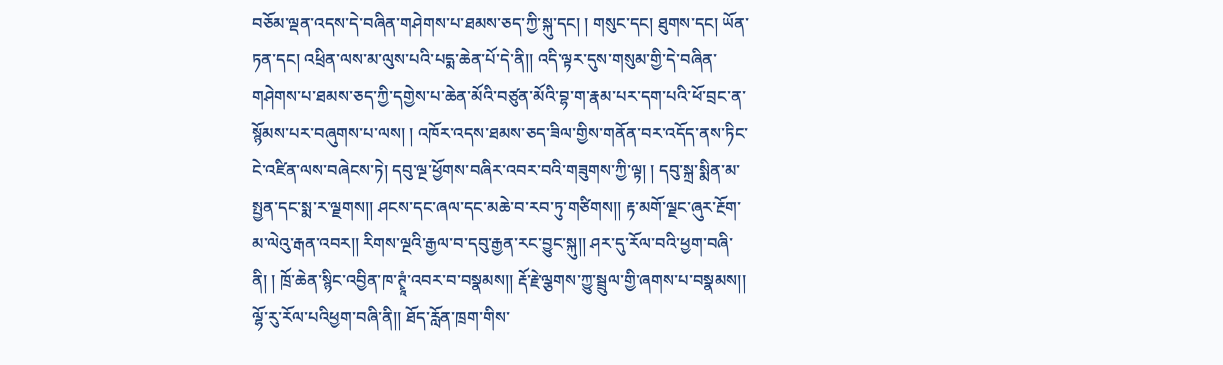བཅོམ་ལྡན་འདས་དེ་བཞིན་གཤེགས་པ་ཐམས་ཅད་ཀྱི་སྐུ་དང། ། གསུང་དང། ཐུགས་དང། ཡོན་ཏན་དང། འཕྲིན་ལས་མ་ལུས་པའི་པདྨ་ཆེན་པོ་དེ་ནི།། འདི་ལྟར་དུས་གསུམ་གྱི་དེ་བཞིན་གཤེགས་པ་ཐམས་ཅད་ཀྱི་དགྱེས་པ་ཆེན་མོའི་བཙུན་མོའི་བྷ་ག་རྣམ་པར་དག་པའི་ཕོ་བྲང་ན་སྙོམས་པར་བཞུགས་པ་ལས། ། འཁོར་འདས་ཐམས་ཅད་ཟིལ་གྱིས་གནོན་བར་འདོད་ནས་ཏིང་ངེ་འཛིན་ལས་བཞེངས་ཏེ། དབུ་ལྔ་ཕྱོགས་བཞིར་འབར་བའི་གཟུགས་ཀྱི་ལྟ། ། དབུ་སྐྲ་སྨིན་མ་སྤྱན་དང་སྨ་ར་ལྗགས།། ཤངས་དང་ཞལ་དང་མཆེ་བ་རབ་ཏུ་གཙིགས།། རྟ་མགོ་ལྗང་ཞུར་རྔོག་མ་ལེའུ་རྒན་འབར།། རིགས་ལྔའི་རྒྱལ་བ་དབུ་རྒྱན་རང་བྱུང་སྐུ།། ཤར་དུ་རོལ་བའི་ཕྱག་བཞི་ནི། ། ཁྲོ་ཆེན་སྙིང་འབྱིན་ཁ་ཊྭཱཾ་འབར་བ་བསྣམས།། རྡོ་རྗེ་ལྕགས་ཀྱུ་སྦྲུལ་གྱི་ཞགས་པ་བསྣམས།། ལྷོ་རུ་རོལ་པའིཕྱག་བཞི་ནི།། ཐོད་རློན་ཁྲག་གིས་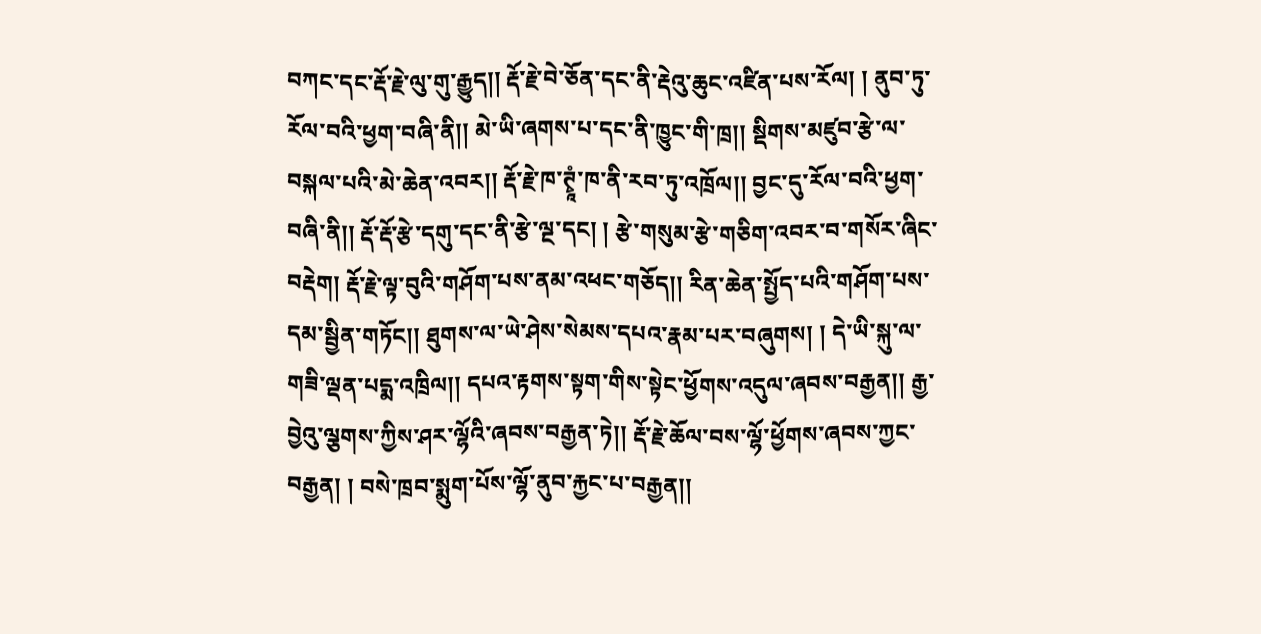བཀང་དང་རྡོ་རྗེ་ལུ་གུ་རྒྱུད།། རྡོ་རྗེ་བེ་ཅོན་དང་ནི་རྡེའུ་ཆུང་འཛིན་པས་རོལ། ། ནུབ་ཏུ་རོལ་བའི་ཕྱག་བཞི་ནི།། མེ་ཡི་ཞགས་པ་དང་ནི་ཁྱུང་གི་ཁྲ།། སྡིགས་མཛུབ་རྩེ་ལ་བསྐལ་པའི་མེ་ཆེན་འབར།། རྡོ་རྗེ་ཁ་ཊྭཱཾ་ཁ་ནི་རབ་ཏུ་འཁྲོལ།། བྱང་དུ་རོལ་བའི་ཕྱག་བཞི་ནི།། རྡོ་རྡོ་རྩེ་དགུ་དང་ནི་རྩེ་ལྔ་དང། ། རྩེ་གསུམ་རྩེ་གཅིག་འབར་བ་གསོར་ཞིང་བརྡེག། རྡོ་རྗེ་ལྟ་བུའི་གཤོག་པས་ནམ་འཕང་གཅོད།། རིན་ཆེན་སྤྱོད་པའི་གཤོག་པས་དམ་སྦྱིན་གཏོང།། ཐུགས་ལ་ཡེ་ཤེས་སེམས་དཔའ་རྣམ་པར་བཞུགས། ། དེ་ཡི་སྐུ་ལ་གཟི་ལྡན་པདྨ་འཁྲིལ།། དཔའ་རྟགས་སྟག་གིས་སྟེང་ཕྱོགས་འདུལ་ཞབས་བརྒྱན།། རྒྱ་བྱེའུ་ལྕགས་ཀྱིས་ཤར་ལྷོའི་ཞབས་བརྒྱན་ཏེ།། རྡོ་རྗེ་ཆོལ་བས་ལྷོ་ཕྱོགས་ཞབས་ཀྱང་བརྒྱན། ། བསེ་ཁྲབ་སྨུག་པོས་ལྷོ་ནུབ་རྐྱང་པ་བརྒྱན།།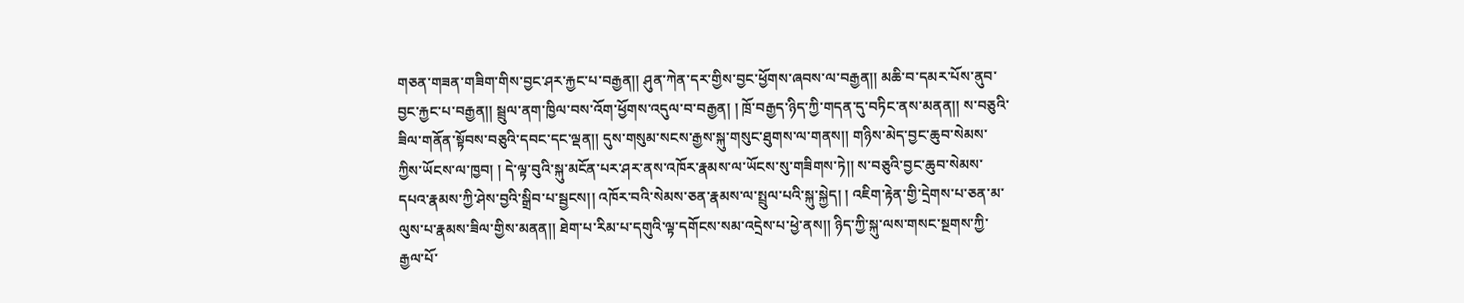གཅན་གཟན་གཟིག་གིས་བྱང་ཤར་རྐྱང་པ་བརྒྱན།། ཤུན་ཀེན་དར་གྱིས་བྱང་ཕྱོགས་ཞབས་ལ་བརྒྱན།། མཆི་བ་དམར་པོས་ནུབ་བྱང་རྐྱང་པ་བརྒྱན།། སྦྲུལ་ནག་ཁྱིལ་བས་འོག་ཕྱོགས་འདུལ་བ་བརྒྱན། ། ཁྲོ་བརྒྱད་ཉིད་ཀྱི་གདན་དུ་བཏིང་ནས་མནན།། ས་བཅུའི་ཟིལ་གནོན་སྟོབས་བཅུའི་དབང་དང་ལྡན།། དུས་གསུམ་སངས་རྒྱས་སྐུ་གསུང་ཐུགས་ལ་གནས།། གཉིས་མེད་བྱང་ཆུབ་སེམས་ཀྱིས་ཡོངས་ལ་ཁྱབ། ། དེ་ལྟ་བུའི་སྐུ་མངོན་པར་ཤར་ནས་འཁོར་རྣམས་ལ་ཡོངས་སུ་གཟིགས་ཏེ།། ས་བཅུའི་བྱང་ཆུབ་སེམས་དཔའ་རྣམས་ཀྱི་ཤེས་བྱའི་སྒྲིབ་པ་སྦྱངས།། འཁོར་བའི་སེམས་ཅན་རྣམས་ལ་སྤྲུལ་པའི་སྐུ་སྐྱེད། ། འཇིག་རྟེན་གྱི་དྲེགས་པ་ཅན་མ་ལུས་པ་རྣམས་ཟིལ་གྱིས་མནན།། ཐེག་པ་རིམ་པ་དགུའི་ལྟ་དགོངས་སམ་འདྲེས་པ་ཕྱེ་ནས།། ཉིད་ཀྱི་སྐུ་ལས་གསང་སྔགས་ཀྱི་རྒྱལ་པོ་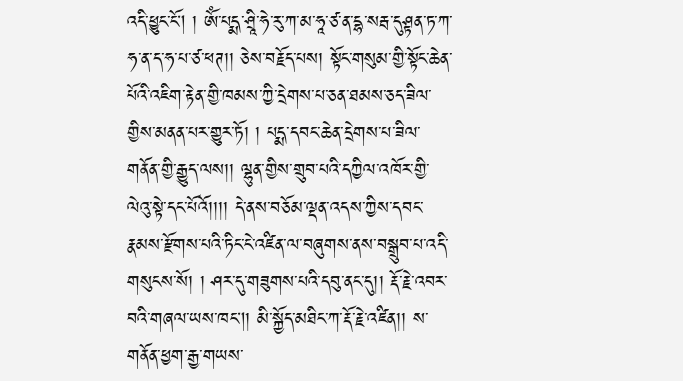འདི་ཕྱུང་ངོ། ། ཨོཾ་པདྨ་ཤྲཱི་ཧེ་རུ་ཀ་མ་ཧཱ་ཙ་ན་དྷ་སརྦ་དུཤྟན་ཏ་ཀ་ཧ་ན་ད་ཧ་པ་ཙ་ཕཊ།། ཅེས་བརྗོད་པས། སྟོང་གསུམ་གྱི་སྟོང་ཆེན་པོའི་འཇིག་རྟེན་གྱི་ཁམས་ཀྱི་དྲེགས་པ་ཅན་ཐམས་ཅད་ཟིལ་གྱིས་མནན་པར་གྱུར་ཏོ། ། པདྨ་དབང་ཆེན་དྲེགས་པ་ཟིལ་གནོན་གྱི་རྒྱུད་ལས།། ལྷུན་གྱིས་གྲུབ་པའི་དཀྱིལ་འཁོར་གྱི་ལེའུ་སྟེ་དང་པོའོ།།།། དེ་ནས་བཅོམ་ལྡན་འདས་ཀྱིས་དབང་རྣམས་རྫོགས་པའི་ཏིང་ངེ་འཛིན་ལ་བཞུགས་ནས་བསྒྲུབ་པ་འདི་གསུངས་སོ། ། ཤར་དུ་གཟུགས་པའི་དབུ་ནང་དུ།། རྡོ་རྗེ་འབར་བའི་གཞལ་ཡས་ཁང།། མི་སྐྱོད་མཐིང་ཀ་རྡོ་རྗེ་འཛིན།། ས་གནོན་ཕྱག་རྒྱ་གཡས་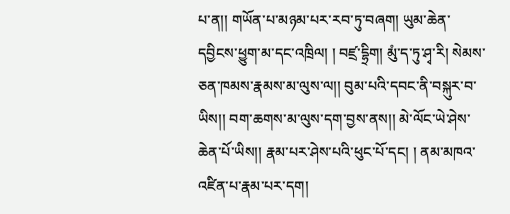པ་ན།། གཡོན་པ་མཉམ་པར་རབ་ཏུ་བཞག། ཡུམ་ཆེན་དབྱིངས་ཕྱུག་མ་དང་འཁྲིལ། ། བཛྲ་དྷྲིག། མུཾ་ད་ཏུ་ཤྭ་རི། སེམས་ཅན་ཁམས་རྣམས་མ་ལུས་ལ།། བུམ་པའི་དབང་ནི་བསྐུར་བ་ཡིས།། བག་ཆགས་མ་ལུས་དག་བྱས་ནས།། མེ་ལོང་ཡེ་ཤེས་ཆེན་པོ་ཡིས།། རྣམ་པར་ཤེས་པའི་ཕུང་པོ་དང། ། ནམ་མཁའ་འཛིན་པ་རྣམ་པར་དག།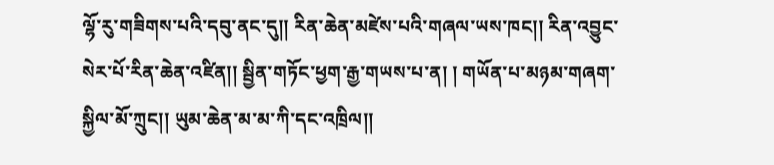ལྷོ་རུ་གཟིགས་པའི་དབུ་ནང་དུ།། རིན་ཆེན་མཛེས་པའི་གཞལ་ཡས་ཁང།། རིན་འབྱུང་སེར་པོ་རིན་ཆེན་འཛིན།། སྦྱིན་གཏོང་ཕྱག་རྒྱ་གཡས་པ་ན། ། གཡོན་པ་མཉམ་གཞག་སྐྱིལ་མོ་ཀྲུང།། ཡུམ་ཆེན་མ་མ་ཀི་དང་འཁྲིལ།།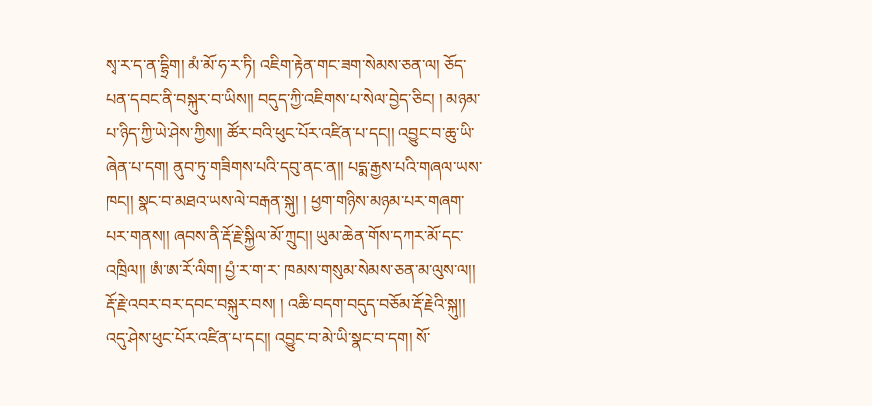སྭ་ར་ད་ན་དྷྲིག། མཾ་མོ་ཧ་ར་ཏི། འཇིག་རྟེན་གང་ཟག་སེམས་ཅན་ལ། ཅོད་པན་དབང་ནི་བསྐུར་བ་ཡིས།། བདུད་ཀྱི་འཇིགས་པ་སེལ་བྱེད་ཅིང། ། མཉམ་པ་ཉིད་ཀྱི་ཡེ་ཤེས་ཀྱིས།། ཚོར་བའི་ཕུང་པོར་འཛིན་པ་དང།། འབྱུང་བ་ཆུ་ཡི་ཞེན་པ་དག། ནུབ་ཏུ་གཟིགས་པའི་དབུ་ནང་ན།། པདྨ་རྒྱས་པའི་གཞལ་ཡས་ཁང།། སྣང་བ་མཐའ་ཡས་ལེ་བརྒན་སྐུ། ། ཕྱག་གཉིས་མཉམ་པར་གཞག་པར་གནས།། ཞབས་ནི་རྡོ་རྗེ་སྐྱིལ་མོ་ཀྲུང།། ཡུམ་ཆེན་གོས་དཀར་མོ་དང་འཁྲིལ།། ཨཾ་ཨ་རོ་ལིག། པྱཾ་ར་ག་ར་ ཁམས་གསུམ་སེམས་ཅན་མ་ལུས་ལ།། རྡོ་རྗེ་འབར་བར་དབང་བསྐུར་བས། ། འཆི་བདག་བདུད་བཅོམ་རྡོ་རྗེའི་སྐུ།། འདུ་ཤེས་ཕུང་པོར་འཛིན་པ་དང།། འབྱུང་བ་མེ་ཡི་སྣང་བ་དག། སོ་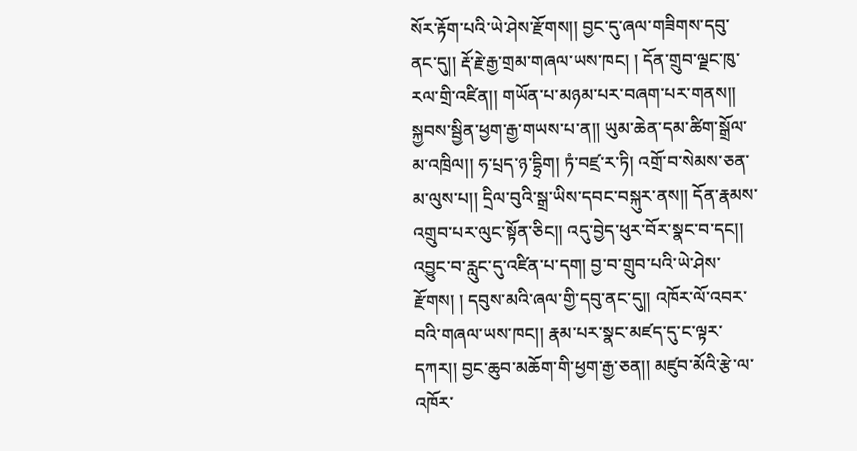སོར་རྟོག་པའི་ཡེ་ཤེས་རྫོགས།། བྱང་དུ་ཞལ་གཟིགས་དབུ་ནང་དུ།། རྡོ་རྗེ་རྒྱ་གྲམ་གཞལ་ཡས་ཁང། ། དོན་གྲུབ་ལྗང་ཁུ་རལ་གྲི་འཛིན།། གཡོན་པ་མཉམ་པར་བཞག་པར་གནས།། སྐྱབས་སྦྱིན་ཕྱག་རྒྱ་གཡས་པ་ན།། ཡུམ་ཆེན་དམ་ཚིག་སྒྲོལ་མ་འཁྲིལ།། ཧ་པྲད་ཉ་དྷྲིག། ཏཾ་བཛྲ་ར་ཏི། འགྲོ་བ་སེམས་ཅན་མ་ལུས་པ།། དྲིལ་བུའི་སྒྲ་ཡིས་དབང་བསྐུར་ནས།། དོན་རྣམས་འགྲུབ་པར་ལུང་སྟོན་ཅིང།། འདུ་བྱེད་ཕུར་བོར་སྣང་བ་དང།། འབྱུང་བ་རླུང་དུ་འཛིན་པ་དག། བྱ་བ་གྲུབ་པའི་ཡེ་ཤེས་རྫོགས། ། དབུས་མའི་ཞལ་གྱི་དབུ་ནང་དུ།། འཁོར་ལོ་འབར་བའི་གཞལ་ཡས་ཁང།། རྣམ་པར་སྣང་མཛད་དུ་ང་ལྟར་དཀར།། བྱང་ཆུབ་མཆོག་གི་ཕྱག་རྒྱ་ཅན།། མཛུབ་མོའི་རྩེ་ལ་འཁོར་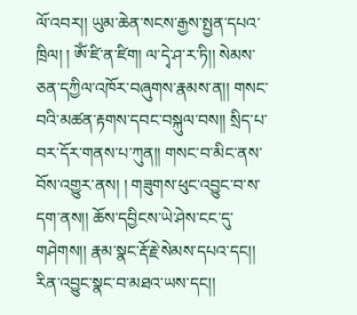ལོ་འབར།། ཡུམ་ཆེན་སངས་རྒྱས་སྤྱན་དཔའ་ཁྲིལ། ། ཨོཾ་ཛི་ན་ཛིག། ལ་དྭེ་ཤ་ར་ཏི།། སེམས་ཅན་དཀྱིལ་འཁོར་བཞུགས་རྣམས་ན།། གསང་བའི་མཚན་རྟགས་དབང་བསྐུལ་བས།། སྲིད་པ་བར་དོར་གནས་པ་ཀུན།། གསང་བ་མིང་ནས་བོས་འགྱུར་ནས། ། གཟུགས་ཕུང་འབྱུང་བ་ས་དག་ནས།། ཆོས་དབྱིངས་ཡེ་ཤེས་ངང་དུ་གཤེགས།། རྣམ་སྣང་རྡོ་རྗེ་སེམས་དཔའ་དང།། རིན་འབྱུང་སྣང་བ་མཐའ་ཡས་དང།།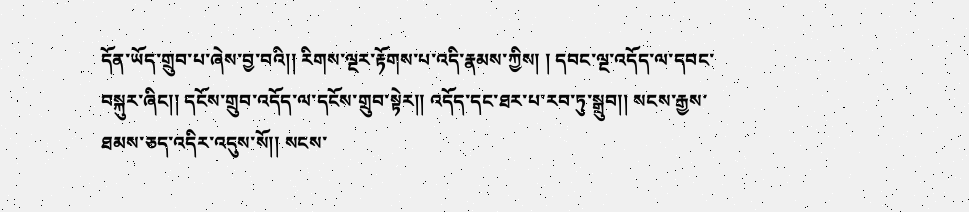དོན་ཡོད་གྲུབ་པ་ཞེས་བྱ་བའི།། རིགས་ལྔར་རྟོགས་པ་འདི་རྣམས་ཀྱིས། ། དབང་ལྔ་འདོད་ལ་དབང་བསྐུར་ཞིང།། དངོས་གྲུབ་འདོད་ལ་དངོས་གྲུབ་སྟེར།། འདོད་དང་ཐར་པ་རབ་ཏུ་སྒྲུབ།། སངས་རྒྱས་ཐམས་ཅད་འདིར་འདུས་སོ།། སངས་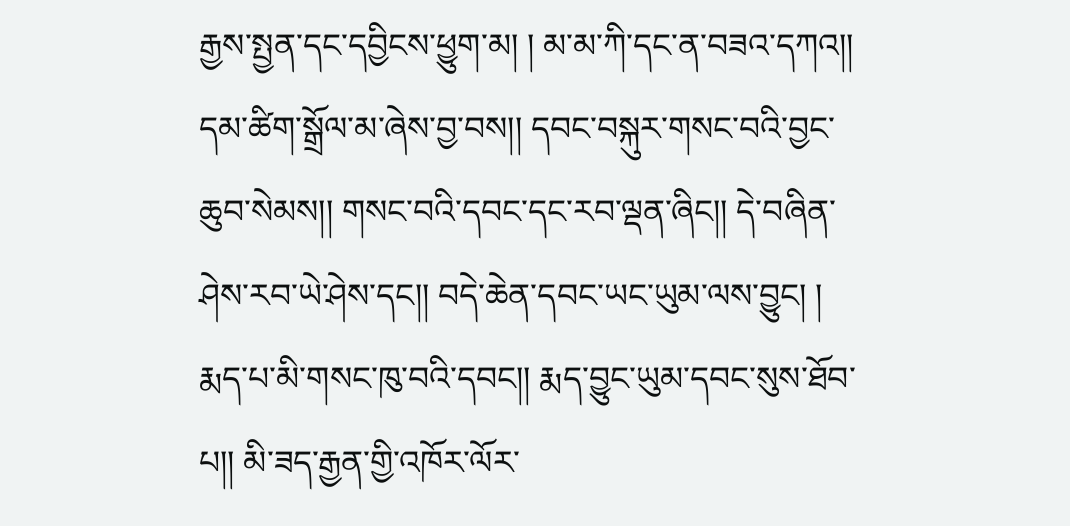རྒྱས་སྤྱན་དང་དབྱིངས་ཕྱུག་མ། ། མ་མ་ཀི་དང་ན་བཟའ་དཀའ།། དམ་ཚིག་སྒྲོལ་མ་ཞེས་བྱ་བས།། དབང་བསྐུར་གསང་བའི་བྱང་ཆུབ་སེམས།། གསང་བའི་དབང་དང་རབ་ལྡན་ཞིང།། དེ་བཞིན་ཤེས་རབ་ཡེ་ཤེས་དང།། བདེ་ཆེན་དབང་ཡང་ཡུམ་ལས་བྱུང། ། རྨད་པ་མི་གསང་ཁུ་བའི་དབང།། རྨད་བྱུང་ཡུམ་དབང་སུས་ཐོབ་པ།། མི་ཟད་རྒྱན་གྱི་འཁོར་ལོར་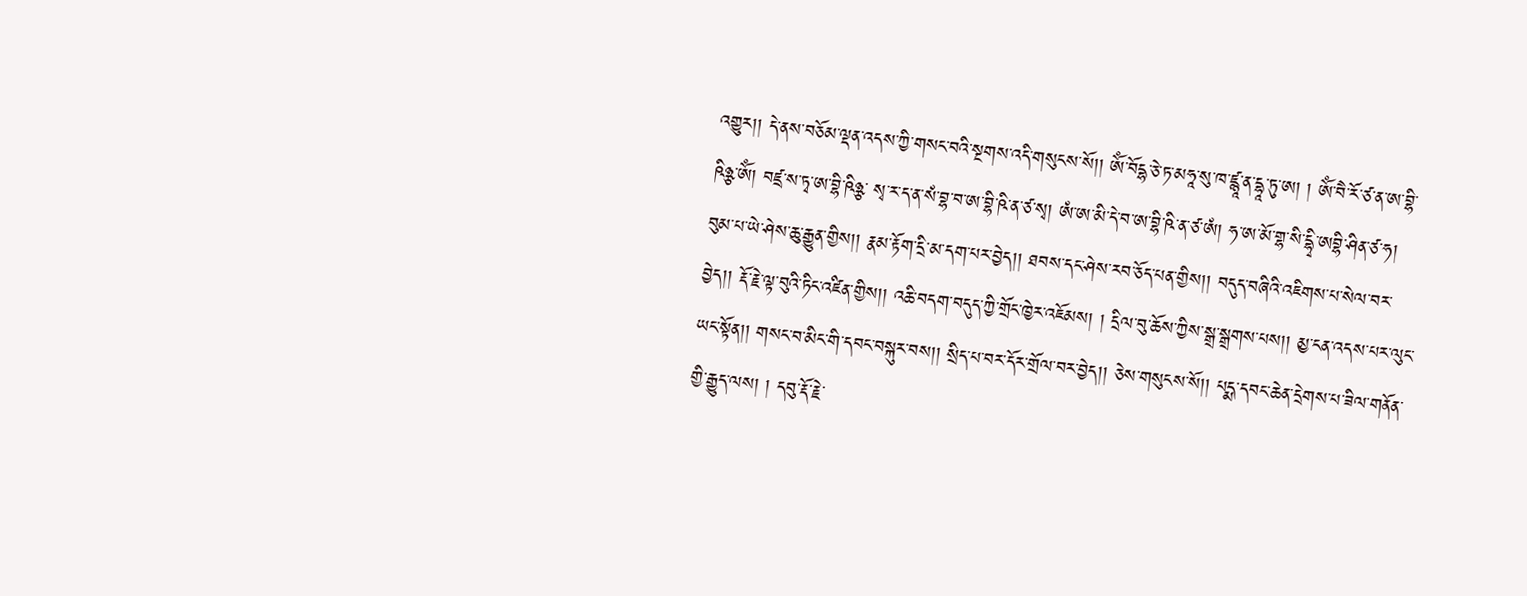འགྱུར།། དེ་ནས་བཅོམ་ལྡན་འདས་ཀྱི་གསང་བའི་སྔགས་འདི་གསུངས་སོ།། ཨོཾ་བོདྷ་ཅེ་ཏ་མཧཱ་སུ་ཁ་ཛྙཱ་ན་དྷཱ་ཏུ་ཨ། ། ཨོཾ་བཻ་རོ་ཙ་ན་ཨ་བྷི་ཥིཉྩ་ཨོཾ། བཛྲ་ས་ཏྭ་ཨ་བྷི་ཥིཉྩ་ སྭ་ར་ད་ན་སཾ་བྷ་བ་ཨ་བྷི་ཥི་ན་ཙ་སྭ། ཨཾ་ཨ་མི་དེ་བ་ཨ་བྷི་ཥི་ན་ཙ་ཨཾ། ཧ་ཨ་མོ་གྷ་སི་དྷྭི་ཨབྷི་ཤིན་ཙ་ཧ། བུམ་པ་ཡེ་ཤེས་ཆུ་རྒྱུན་གྱིས།། རྣམ་རྟོག་དྲི་མ་དག་པར་བྱེད།། ཐབས་དང་ཤེས་རབ་ཅོད་པན་གྱིས།། བདུད་བཞིའི་འཇིགས་པ་སེལ་བར་བྱེད།། རྡོ་རྗེ་ལྟ་བུའི་ཏིང་འཛིན་གྱིས།། འཆི་བདག་བདུད་ཀྱི་གྲོང་ཁྱེར་འཇོམས། ། དྲིལ་བུ་ཆོས་ཀྱིས་སྒྲ་སྒྲགས་པས།། མྱ་ངན་འདས་པར་ལུང་ཡང་སྟོན།། གསང་བ་མིང་གི་དབང་བསྐུར་བས།། སྲིད་པ་བར་དོར་གྲོལ་བར་བྱེད།། ཅེས་གསུངས་སོ།། པདྨ་དབང་ཆེན་དྲེགས་པ་ཟིལ་གནོན་གྱི་རྒྱུད་ལས། ། དབུ་རྡོ་རྗེ་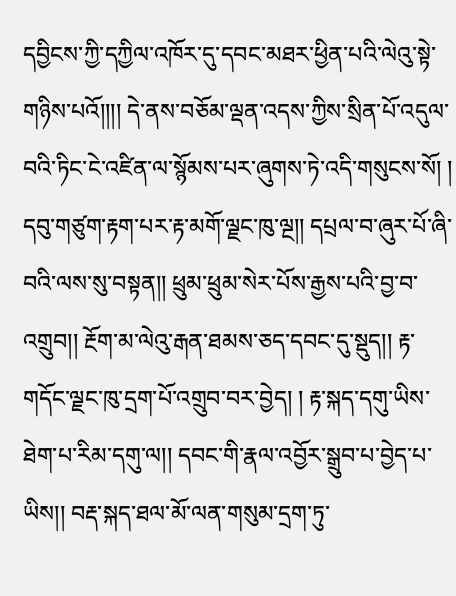དབྱིངས་ཀྱི་དཀྱིལ་འཁོར་དུ་དབང་མཐར་ཕྱིན་པའི་ལེའུ་སྟེ་གཉིས་པའོ།།།། དེ་ནས་བཅོམ་ལྡན་འདས་ཀྱིས་སྲིན་པོ་འདུལ་བའི་ཏིང་ངེ་འཛིན་ལ་སྙོམས་པར་ཞུགས་ཏེ་འདི་གསུངས་སོ། ། དབུ་གཙུག་རྟག་པར་རྟ་མགོ་ལྗང་ཁུ་ལྔ།། དཔྲལ་བ་ཞུར་པོ་ཞི་བའི་ལས་སུ་བསྟན།། ཕྲུམ་ཕྲུམ་སེར་པོས་རྒྱས་པའི་བྱ་བ་འགྲུབ།། རྔོག་མ་ལེའུ་རྒན་ཐམས་ཅད་དབང་དུ་སྡུད།། རྟ་གདོང་ལྗང་ཁུ་དྲག་པོ་འགྲུབ་བར་བྱེད། ། རྟ་སྐད་དགུ་ཡིས་ཐེག་པ་རིམ་དགུ་ལ།། དབང་གི་རྣལ་འབྱོར་སྒྲུབ་པ་བྱེད་པ་ཡིས།། བརྡ་སྐད་ཐལ་མོ་ལན་གསུམ་དྲག་ཏུ་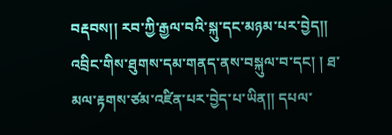བརྡབས།། རབ་ཀྱི་རྒྱལ་བའི་སྐུ་དང་མཉམ་པར་བྱེད།། འབྲིང་གིས་ཐུགས་དམ་གནད་ནས་བསྐུལ་བ་དང། ། ཐ་མལ་རྟགས་ཙམ་འཛིན་པར་བྱེད་པ་ཡིན།། དཔལ་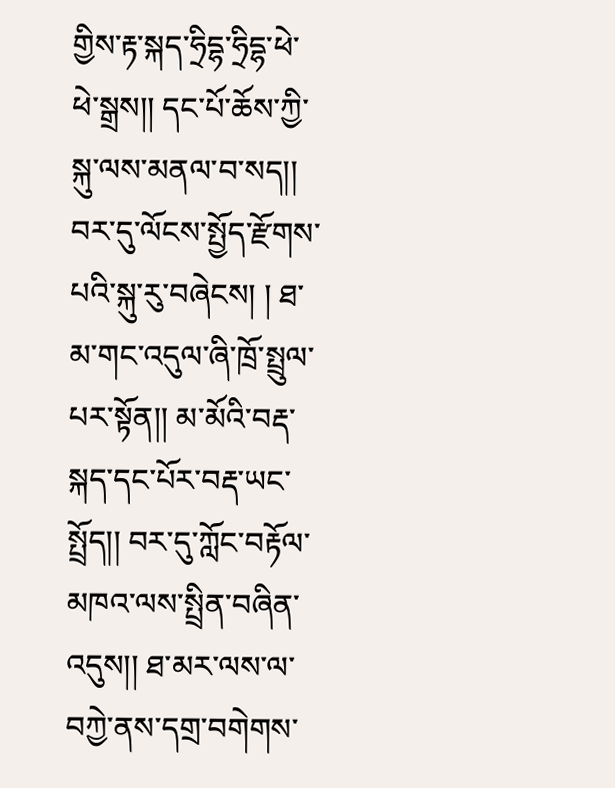གྱིས་རྟ་སྐད་ཧྲིདྷ་ཧྲིདྷ་ཕེ་ཕེ་སྒྲས།། དང་པོ་ཆོས་ཀྱི་སྐུ་ལས་མནལ་བ་སད།། བར་དུ་ལོངས་སྤྱོད་རྫོགས་པའི་སྐུ་རུ་བཞེངས། ། ཐ་མ་གང་འདུལ་ཞི་ཁྲོ་སྤྲུལ་པར་སྟོན།། མ་མོའི་བརྡ་སྐད་དང་པོར་བརྡ་ཡང་སྤྲོད།། བར་དུ་ཀློང་བརྟོལ་མཁའ་ལས་སྤྲིན་བཞིན་འདུས།། ཐ་མར་ལས་ལ་བཀྱེ་ནས་དགྲ་བགེགས་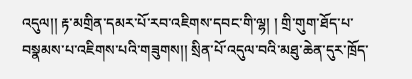འདུལ།། རྟ་མགྲིན་དམར་པོ་རབ་འཇིགས་དབང་གི་ལྷ། ། གྲི་གུག་ཐོད་པ་བསྣམས་པ་འཇིགས་པའི་གཟུགས།། སྲིན་པོ་འདུལ་བའི་མཐུ་ཆེན་དུར་ཁྲོད་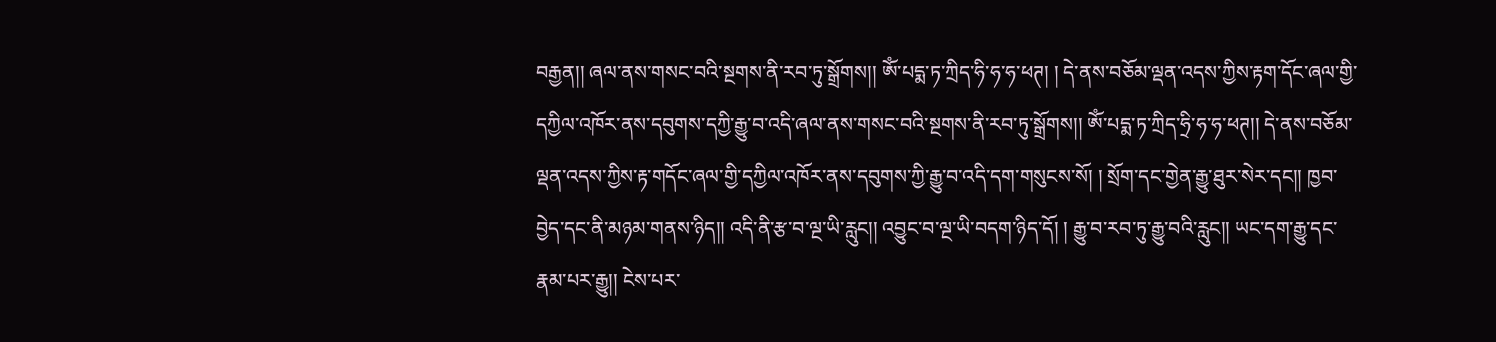བརྒྱན།། ཞལ་ནས་གསང་བའི་སྔགས་ནི་རབ་ཏུ་སྒྲོགས།། ཨོཾ་པདྨ་ཏ་ཀྲིད་ཧི་ཧ་ཧ་ཕཊ། ། དེ་ནས་བཅོམ་ལྡན་འདས་ཀྱིས་རྟག་དོང་ཞལ་གྱི་དཀྱིལ་འཁོར་ནས་དབུགས་དཀྱི་རྒྱུ་བ་འདི་ཞལ་ནས་གསང་བའི་སྔགས་ནི་རབ་ཏུ་སྒྲོགས།། ཨོཾ་པདྨ་ཏ་ཀྲིད་ཧྲི་ཧ་ཧ་ཕཊ།། དེ་ནས་བཅོམ་ལྡན་འདས་ཀྱིས་རྟ་གདོང་ཞལ་གྱི་དཀྱིལ་འཁོར་ནས་དབུགས་ཀྱི་རྒྱུ་བ་འདི་དག་གསུངས་སོ། ། སྲོག་དང་གྱེན་རྒྱུ་ཐུར་སེར་དང།། ཁྱབ་བྱེད་དང་ནི་མཉམ་གནས་ཉིད།། འདི་ནི་རྩ་བ་ལྔ་ཡི་རླུང།། འབྱུང་བ་ལྔ་ཡི་བདག་ཉིད་དོ། ། རྒྱུ་བ་རབ་ཏུ་རྒྱུ་བའི་རླུང།། ཡང་དག་རྒྱུ་དང་རྣམ་པར་རྒྱུ།། ངེས་པར་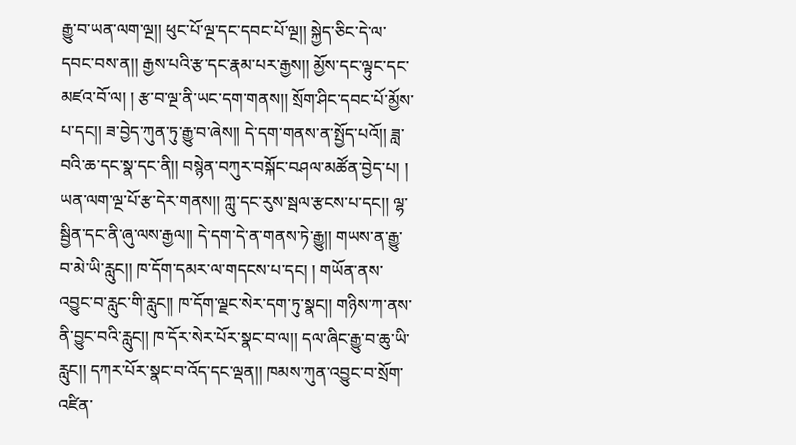རྒྱུ་བ་ཡན་ལག་ལྔ།། ཕུང་པོ་ལྔ་དང་དབང་པོ་ལྔ།། སྐྱེད་ཅིང་དེ་ལ་དབང་བས་ན།། རྒྱས་པའི་རྩ་དང་རྣམ་པར་རྒྱས།། མྱོས་དང་ལྟུང་དང་མཛའ་བོ་ལ། ། རྩ་བ་ལྔ་ནི་ཡང་དག་གནས།། སྲོག་ཤིང་དབང་པོ་མྱོས་པ་དང།། ཟ་བྱེད་ཀུན་ཏུ་རྒྱུ་བ་ཞེས།། དེ་དག་གནས་ན་སྤྱོད་པའོ།། ཟླ་བའི་ཆ་དང་སྣ་དང་ནི།། བསྙེན་བཀུར་བསྐོང་བཤལ་མཚོན་བྱེད་པ། ། ཡན་ལག་ལྔ་པོ་རྩ་དེར་གནས།། ཀླུ་དང་རུས་སྦལ་རྩངས་པ་དང།། ལྷ་སྦྱིན་དང་ནི་ཞུ་ལས་རྒྱལ།། དེ་དག་དེ་ན་གནས་ཏེ་རྒྱུ།། གཡས་ན་རྒྱུ་བ་མེ་ཡི་རླུང།། ཁ་དོག་དམར་ལ་གདངས་པ་དང། ། གཡོན་ནས་འབྱུང་བ་རླུང་གི་རླུང།། ཁ་དོག་ལྗང་སེར་དག་ཏུ་སྣང།། གཉིས་ཀ་ནས་ནི་བྱུང་བའི་རླུང།། ཁ་དོར་སེར་པོར་སྣང་བ་ལ།། དལ་ཞིང་རྒྱུ་བ་ཆུ་ཡི་རླུང།། དཀར་པོར་སྣང་བ་འོད་དང་ལྡན།། ཁམས་ཀུན་འབྱུང་བ་སྲོག་འཛིན་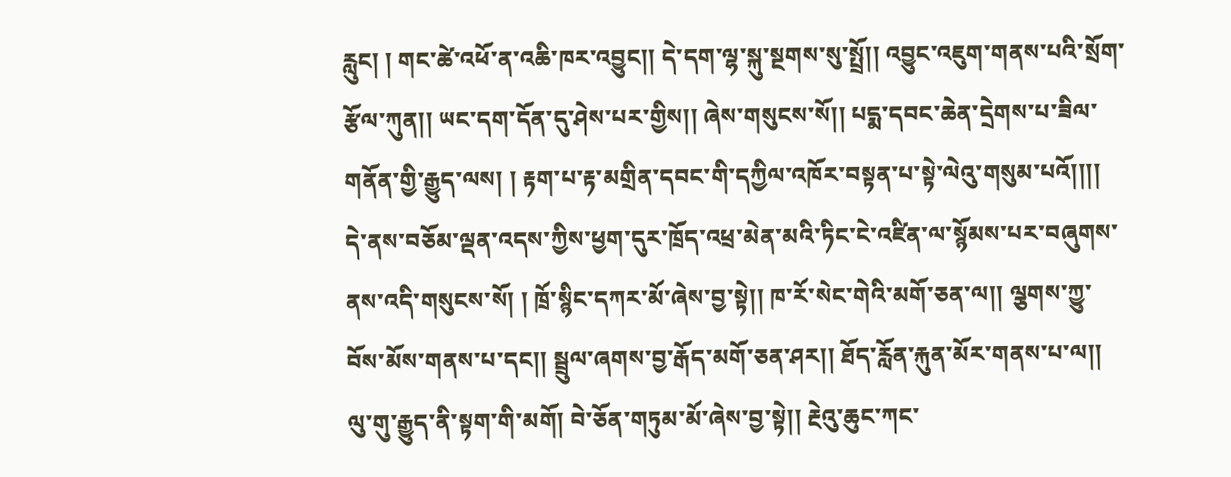རླུང། ། གང་ཚེ་འཕོ་ན་འཆི་ཁར་འབྱུང།། དེ་དག་ལྷ་སྐུ་སྔགས་སུ་སྤྲོ།། འབྱུང་འཇུག་གནས་པའི་སྲོག་རྩོལ་ཀུན།། ཡང་དག་དོན་དུ་ཤེས་པར་གྱིས།། ཞེས་གསུངས་སོ།། པདྨ་དབང་ཆེན་དྲེགས་པ་ཟིལ་གནོན་གྱི་རྒྱུད་ལས། ། རྟག་པ་རྟ་མགྲིན་དབང་གི་དཀྱིལ་འཁོར་བསྟན་པ་སྟེ་ལེའུ་གསུམ་པའོ།།།། དེ་ནས་བཅོམ་ལྡན་འདས་ཀྱིས་ཕྱག་དུར་ཁྲོད་འཕྲ་མེན་མའི་ཏིང་ངེ་འཛིན་ལ་སྙོམས་པར་བཞུགས་ནས་འདི་གསུངས་སོ། ། ཁྲོ་སྙིང་དཀར་མོ་ཞེས་བྱ་སྟེ།། ཁ་རོ་སེང་གེའི་མགོ་ཅན་ལ།། ལྕགས་ཀྱུ་བོས་མོས་གནས་པ་དང།། སྦྲུལ་ཞགས་བྱ་རྒོད་མགོ་ཅན་ཤར།། ཐོད་རློན་རྐུན་མོར་གནས་པ་ལ།། ལུ་གུ་རྒྱུད་ནི་སྟག་གི་མགོ། བེ་ཅོན་གཏུམ་མོ་ཞེས་བྱ་སྟེ།། རྔེའུ་ཆུང་ཀང་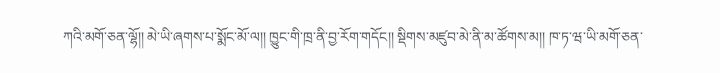ཀའི་མགོ་ཅན་ལྷོ།། མེ་ཡི་ཞགས་པ་སྨོང་མོ་ལ།། ཁྱུང་གི་ཁྲ་ནི་བྱ་རོག་གདོང།། སྡིགས་མཛུབ་མེ་ནི་མ་ཚོགས་མ།། ཁ་ཏ་ཝ་ཡི་མགོ་ཅན་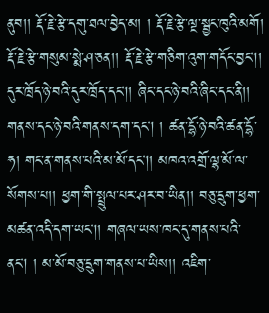ནུབ།། རྡོ་རྗེ་རྩེ་དགུ་ཐལ་བྱེད་མ། ། རྡོ་རྗེ་རྩེ་ལྔ་སྦྱང་ཁུའི་མགོ། རྡོ་རྗེ་རྩེ་གསུམ་སྨེ་ཤ་ཅན།། རྡོ་རྗེ་རྩེ་གཅིག་འུག་གདོང་བྱང།། དུར་ཁྲོད་ཉེ་བའི་དུར་ཁྲོད་དང།། ཞིང་དང་ཉེ་བའི་ཞིང་དང་ནི།། གནས་དང་ཉེ་བའི་གནས་དག་དང། ། ཚན་དྷོ་ཉེ་བའི་ཚན་དྷོ་ཧ། གང་ན་གནས་པའི་མ་མོ་དང།། མཁའ་འགྲོ་ལྷ་མོ་ལ་སོགས་པ།། ཕྱག་གི་སྤྲུལ་པར་ཤར་བ་ཡིན།། བཅུ་དྲུག་ཕྱག་མཚན་འདི་དག་ཡང།། གཞལ་ཡས་ཁང་དུ་གནས་པའི་ནང། ། མ་མོ་བཅུ་དྲུག་གནས་པ་ཡིས།། འཇིག་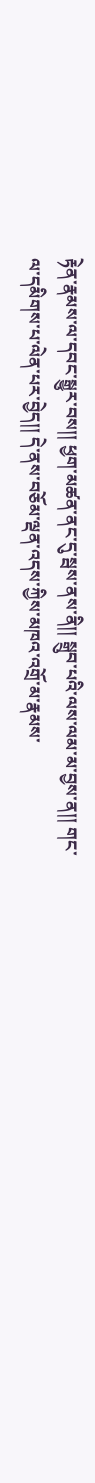རྟེན་རྣམས་ལ་དབང་སྒྱུར་བས།། ཕྱག་མཚན་ནང་དུ་སྦས་ནས་ནི།། སྒྲུབ་པའི་ལས་ལམ་མ་བྱས་ན།། གང་ལ་དམིགས་པ་ལེན་པར་བྱེད།། དེ་ནས་བཅོམ་ལྡན་འདས་ཀྱིས་མཁའ་འགྲོ་མ་རྣམས་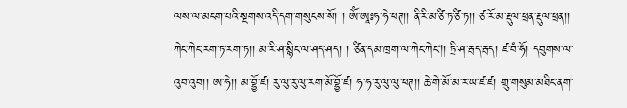ལས་ལ་མངག་པའི་སྔགས་འདི་དག་གསུངས་སོ། ། ཨོཾ་ཨཱཿཧ་ཧེ་ཕཊ།། ནི་རི་མ་ཙི་ཏ་ཙི་ཏ།། ཙ་རོ་མ་རྡུལ་ཕྲན་རྡུལ་ཕྲན།། ཀེང་ཀེང་རག་ཏ་རག་ཏ།། མ་རི་ཤ་སྙིང་ལ་ཤད་ཤད། ། ཙིན་དམ་ཁྲག་ལ་ཀེང་ཀེང།། ཏྲི་ཤ་རྦད་རྦད། ཛ་བཾ་ཧོ། དབུགས་ལ་འུབ་འུབ།། ཨ་ཧེ།། མ་བྷྱོ་ཛ། རུ་ལུ་རུ་ལུ་རག་མོ་བྷྱོ་ཛ། ཧ་ཧ་རུ་ལུ་ལུ་ཕཊ།། ཆེ་གེ་མོ་མ་ར་ཡ་ཛ་ཛ། གྲུ་གསུམ་མཐིང་ནག་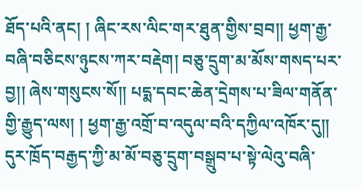ཐོད་པའི་ནང། ། ཞིང་རས་ལིང་གར་ཐུན་གྱིས་བྲབ།། ཕྱག་རྒྱ་བཞི་བཅིངས་ཉུངས་ཀར་བརྡེག། བཅུ་དྲུག་མ་མོས་གསད་པར་བྱ།། ཞེས་གསུངས་སོ།། པདྨ་དབང་ཆེན་དྲེགས་པ་ཟིལ་གནོན་གྱི་རྒྱུད་ལས། ། ཕྱག་རྒྱ་འགྲོ་བ་འདུལ་བའི་དཀྱིལ་འཁོར་དུ།། དུར་ཁྲོད་བརྒྱད་ཀྱི་མ་མོ་བཅུ་དྲུག་བསྒྲུབ་པ་སྟེ་ལེའུ་བཞི་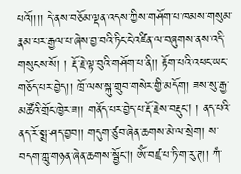པའོ།།།། དེ་ནས་བཅོམ་ལྡན་འདས་ཀྱིས་གཤོག་པ་ཁམས་གསུམ་རྣམ་པར་རྒྱལ་པ་ཞེས་བྱ་བའི་ཏིང་ངེ་འཛིན་ལ་བཞུགས་ནས་འདི་གསུངས་སོ། ། རྡོ་རྗེ་ལྟ་བུའི་གཤོག་པ་ནི།། རྟོག་པའི་འཕང་ཡང་གཅོད་པར་བྱེད།། ཁྲོ་ལས་སྐུ་གྲུབ་གསེར་གྱི་མདོག། ཟས་སུ་རྒྱ་མཚོའི་གྲོང་ཁྱེར་ཟ།། གནོད་པར་བྱེད་པ་རྡོ་རྗེས་བརྡུང། ། ནད་པའི་ནད་རོ་སྨྲ་ཤད་བྱབ།། གདུག་ཙུབ་ཞེན་ཆགས་མེ་ལ་སྲེག། ས་བདག་ཀླུ་གཉན་ཞེན་ཆགས་སྦྱོང།། ཨོཾ་བཛྲ་པ་ཏི་ག་རུ་ཊ།། ཀཾ་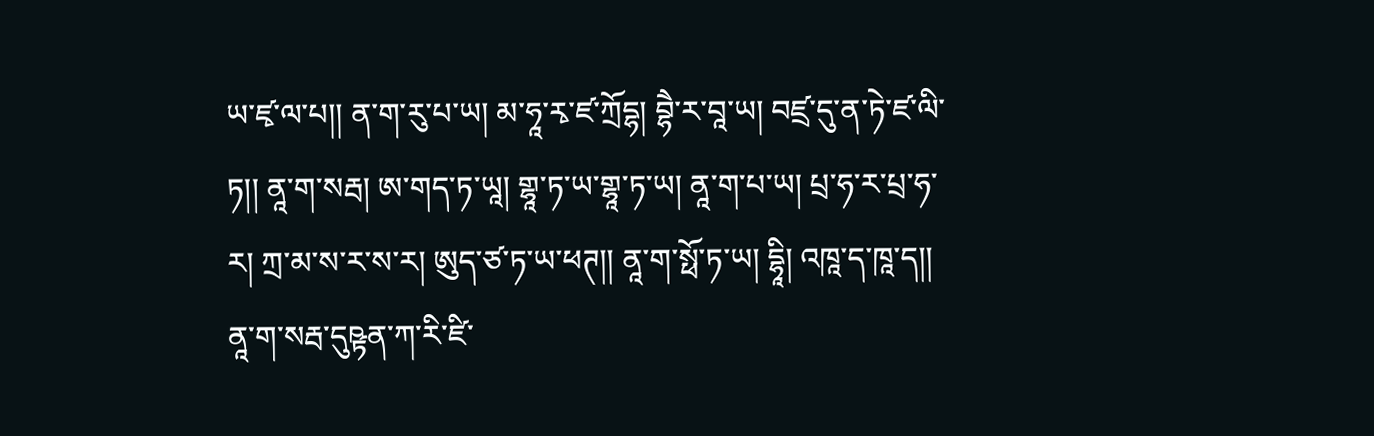ཡ་ཛྭ་ལ་པ།། ན་ག་རུ་པ་ཡ། མ་ཧཱ་རྭ་ཛ་ཀྲོདྷ། བྷཻ་ར་བཱ་ཡ། བཛྲ་དུ་ན་ཏེ་ཛ་ལི་ཏ།། ནཱ་ག་སརྦ། ཨ་གད་ཏ་ཡཱ། གྷཱ་ཏ་ཡ་གྷཱ་ཏ་ཡ། ནཱ་ག་པ་ཡ། པྲ་ཧ་ར་པྲ་ཧ་ར། ཀྲ་མ་ས་ར་ས་ར། ཨུད་ཙ་ཏ་ཡ་ཕཊ།། ནཱ་ག་སྥོ་ཏ་ཡ། དྷཱི། འཁཱ་ད་ཁཱ་ད།། ནཱ་ག་སརྦ་དུཥྟན་ཀ་རི་ཛི་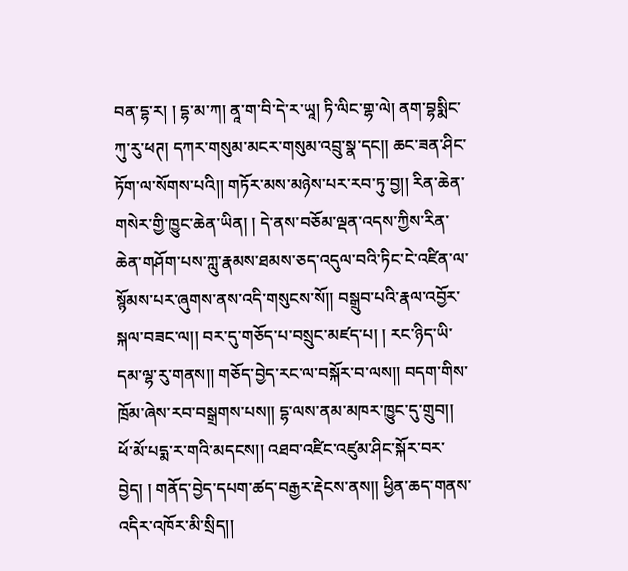བན་དྷ་ར། ། དྷ་མ་ཀ། ནཱ་ག་བི་དེ་ར་ཡཱ། ཏི་ལིང་གྷ་ལེ། ནག་བྷསྨིང་ཀུ་རུ་ཕཊ། དཀར་གསུམ་མངར་གསུམ་འབྲུ་སྣ་དང།། ཆང་ཟན་ཤིང་ཏོག་ལ་སོགས་པའི།། གཏོར་མས་མཉེས་པར་རབ་ཏུ་བྱ།། རིན་ཆེན་གསེར་གྱི་ཁྱུང་ཆེན་ཡིན། ། དེ་ནས་བཅོམ་ལྡན་འདས་ཀྱིས་རིན་ཆེན་གཤོག་པས་ཀླུ་རྣམས་ཐམས་ཅད་འདུལ་བའི་ཏིང་ངེ་འཛིན་ལ་སྙོམས་པར་ཞུགས་ནས་འདི་གསུངས་སོ།། བསྒྲུབ་པའི་རྣལ་འབྱོར་སྐལ་བཟང་ལ།། བར་དུ་གཅོད་པ་བསྲུང་མཛད་པ། ། རང་ཉིད་ཡི་དམ་ལྷ་རུ་གནས།། གཅོད་བྱེད་རང་ལ་བསྐོར་བ་ལས།། བདག་གིས་ཁྲོམ་ཞེས་རབ་བསྒྲགས་པས།། དྷ་ལས་ནམ་མཁར་ཁྱུང་དུ་གྲུབ།། ཕོ་མོ་པདྨ་ར་གའི་མདངས།། འཐབ་འཛིང་འཛུམ་ཤིང་སྐོར་བར་བྱེད། ། གནོད་བྱེད་དཔག་ཚད་བརྒྱར་རྡེངས་ནས།། ཕྱིན་ཆད་གནས་འདིར་འཁོར་མི་སྲིད།།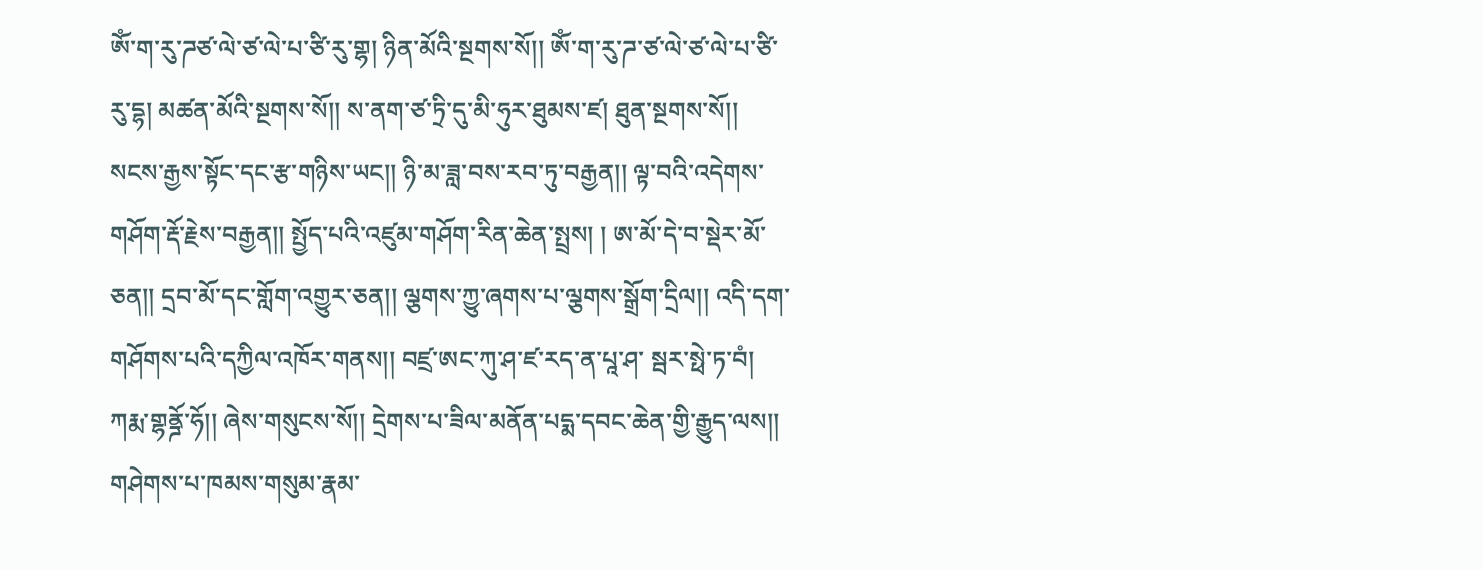ཨོཾ་ག་རུ་ཌཙ་ལེ་ཙ་ལེ་པ་ཙི་རུ་གྷ། ཉིན་མོའི་སྔགས་སོ།། ཨོཾ་ག་རུ་ཌ་ཙ་ལེ་ཙ་ལེ་པ་ཙི་རུ་དྷ། མཚན་མོའི་སྔགས་སོ།། ས་ནག་ཙ་ཏྲི་དུ་མི་ཧུར་ཐུམས་ཛ། ཐུན་སྔགས་སོ།། སངས་རྒྱས་སྟོང་དང་རྩ་གཉིས་ཡང།། ཉི་མ་ཟླ་བས་རབ་ཏུ་བརྒྱན།། ལྟ་བའི་འདེགས་གཤོག་རྡོ་རྗེས་བརྒྱན།། སྤྱོད་པའི་འཛུམ་གཤོག་རིན་ཆེན་སྤྲས། ། ཨ་མོ་དེ་བ་སྡེར་མོ་ཅན།། དྲབ་མོ་དང་གློག་འགྱུར་ཅན།། ལྕགས་ཀྱུ་ཞགས་པ་ལྕགས་སྒྲོག་དྲིལ།། འདི་དག་གཤོགས་པའི་དཀྱིལ་འཁོར་གནས།། བཛྲ་ཨང་ཀུ་ཤ་ཛ་རད་ན་པཱ་ཤ་ སྦར་སྥེ་ཏ་བཾ། ཀརྨ་གྷནྜོ་ཧོ།། ཞེས་གསུངས་སོ།། དྲེགས་པ་ཟིལ་མནོན་པདྨ་དབང་ཆེན་གྱི་རྒྱུད་ལས།། གཤེགས་པ་ཁམས་གསུམ་རྣམ་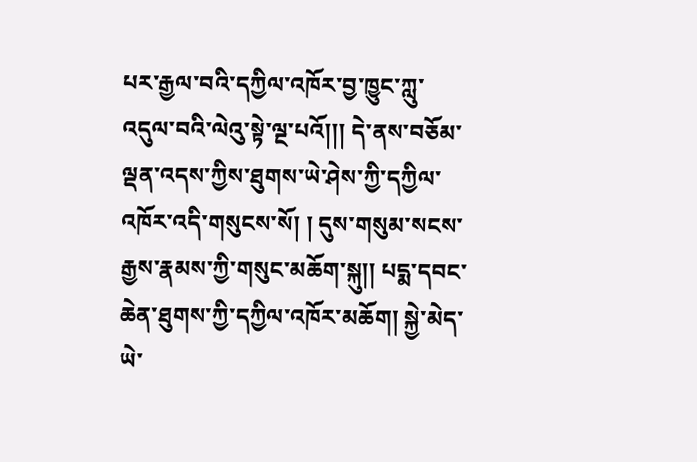པར་རྒྱལ་བའི་དཀྱིལ་འཁོར་བྱ་ཁྱུང་ཀླུ་འདུལ་བའི་ལེའུ་སྟེ་ལྔ་པའོ།།། དེ་ནས་བཅོམ་ལྡན་འདས་ཀྱིས་ཐུགས་ཡེ་ཤེས་ཀྱི་དཀྱིལ་འཁོར་འདི་གསུངས་སོ། ། དུས་གསུམ་སངས་རྒྱས་རྣམས་ཀྱི་གསུང་མཆོག་སྐུ།། པདྨ་དབང་ཆེན་ཐུགས་ཀྱི་དཀྱིལ་འཁོར་མཆོག། སྐྱེ་མེད་ཡེ་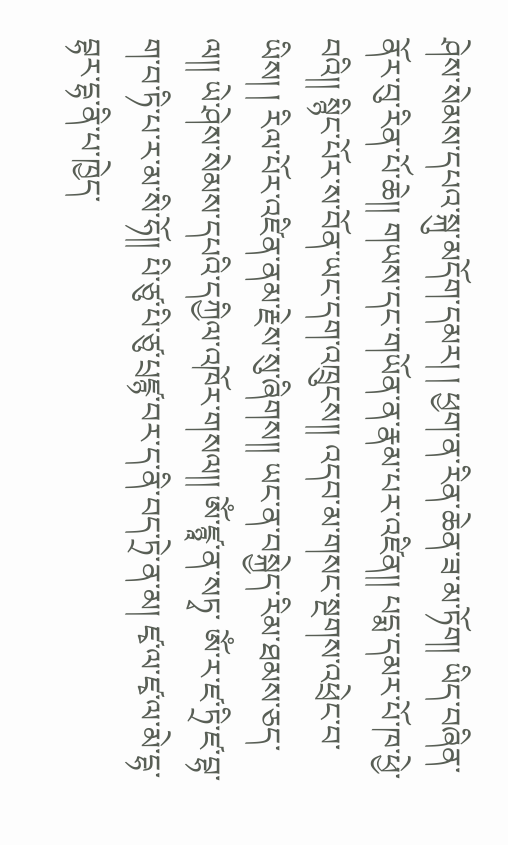ཤེས་སེམས་དཔའ་སྐུ་མདོག་དམར། ། ཕྱག་ན་རིན་ཆེན་ཟ་མ་ཏོག། ཡིད་བཞིན་ནོར་བུ་རིན་པོ་ཆེ།། གཡས་དང་གཡོན་ན་རྣམ་པར་འཛིན།། པདྨ་དམར་པོ་ཁ་ཕྱེ་བའི།། སྙིང་པོར་ས་བོན་ཡང་དག་འཁྲུངས།། འདབ་མ་གསང་སྔགས་འཕྲེང་བ་ཡིས། ། རིལ་པོར་འཛིན་ནམ་རྗེས་སུ་ཞིགས།། ཡང་ན་བསྐྱེད་རིམ་ཐམས་ཅད་ལ།། ཡེ་ཤེས་སེམས་དཔའི་དཀྱིལ་འཁོར་གསལ།། ཨོཾ་ཛྙཱ་ན་སཏྭ་ ཨོཾ་ར་ཛ་ཏྲི་ཛ་བྷ་ག་བ་ཏི་པ་ར་མ་སི་ཧོ།། པི་ཙུ་པི་ཙུ་པྲཛྙ་བར་ད་ནི་བད་ཏྲེ་ན་མ། ཛྭ་ལ་ཛྭ་ལ་མེ་དྷ་བྷར་དྷ་ནི་པ་ཁྱེད་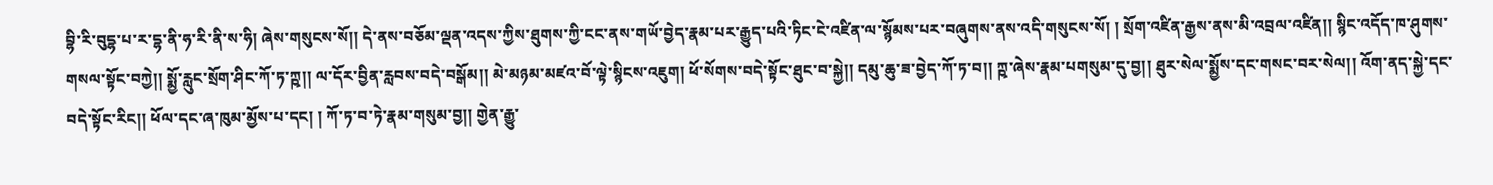བྷི་རི་བུདྷ་པ་ར་དྷ་ནི་ཧ་རི་ནི་ས་ཧི། ཞེས་གསུངས་སོ།། དེ་ནས་བཅོམ་ལྡན་འདས་ཀྱིས་ཐུགས་ཀྱི་ངང་ནས་གཡོ་བྱེད་རྣམ་པར་རྒྱུད་པའི་ཏིང་ངེ་འཛིན་ལ་སྙོམས་པར་བཞུགས་ནས་འདི་གསུངས་སོ། ། སྲོག་འཛིན་རྒྱས་ནས་མི་འབྲལ་འཛིན།། སྙིང་འདོད་ཁ་ཤུགས་གསལ་སྟོང་བཀྱེ།། སྨྱོ་རླུང་སྲོག་ཤིང་ཀོ་ཏ་ཀྵ།། ལ་དོར་བྱིན་རླབས་བདེ་བསྒོམ།། མེ་མཉམ་མཛའ་བོ་ལྟེ་སྙིངས་འཇུག། ཕོ་སོགས་བདེ་སྟོང་ཐུང་བ་སྐྱེ།། དམུ་ཆུ་ཟ་བྱེད་ཀོ་ཏ་བ།། ཀྵ་ཞེས་རྣམ་པགསུམ་དུ་བྱ།། ཐུར་སེལ་སྨྱོས་དང་གསང་བར་སེལ།། འོག་ནད་སྐྱེ་དང་བདེ་སྟོང་རིང།། ཕོལ་དང་ཞ་ཁུམ་མྱོས་པ་དང། ། ཀོ་ཏ་བ་ཏེ་རྣམ་གསུམ་བྱ།། གྱེན་རྒྱུ་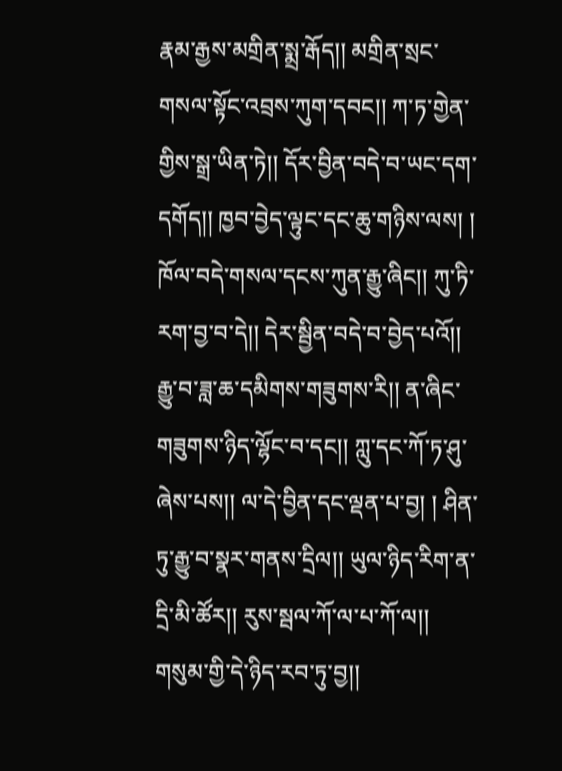རྣམ་རྒྱས་མགྲིན་སྨྲ་རྒོད།། མགྲིན་སྲང་གསལ་སྟོང་འབྲས་ཀུག་དབང།། ཀ་ཏ་གྱེན་གྱིས་སྒྲ་ཡིན་ཏེ།། དོར་བྱིན་བདེ་བ་ཡང་དག་དགོད།། ཁྱབ་བྱེད་ལྟུང་དང་ཆུ་གཉིས་ལས། ། ཁོལ་བདེ་གསལ་དངས་ཀུན་རྒྱུ་ཞིང།། ཀུ་ཏི་རག་བྱ་བ་དེ།། དེར་སྦྱིན་བདེ་བ་བྱེད་པའོ།། རྒྱུ་བ་ཟླ་ཆ་དམིགས་གཟུགས་རི།། ན་ཞིང་གཟུགས་ཉིད་ལྷོང་བ་དང།། ཀླུ་དང་ཀོ་ཏ་ཤུ་ཞེས་པས།། ལ་དེ་བྱིན་དང་ལྡན་པ་བྱ། ། ཤིན་ཏུ་རྒྱུ་བ་སྣར་གནས་དྲིལ།། ཡུལ་ཉིད་རིག་ན་དྲི་མི་ཚོར།། རུས་སྦལ་ཀོ་ལ་པ་ཀོ་ལ།། གསུམ་གྱི་དེ་ཉིད་རབ་ཏུ་བྱ།།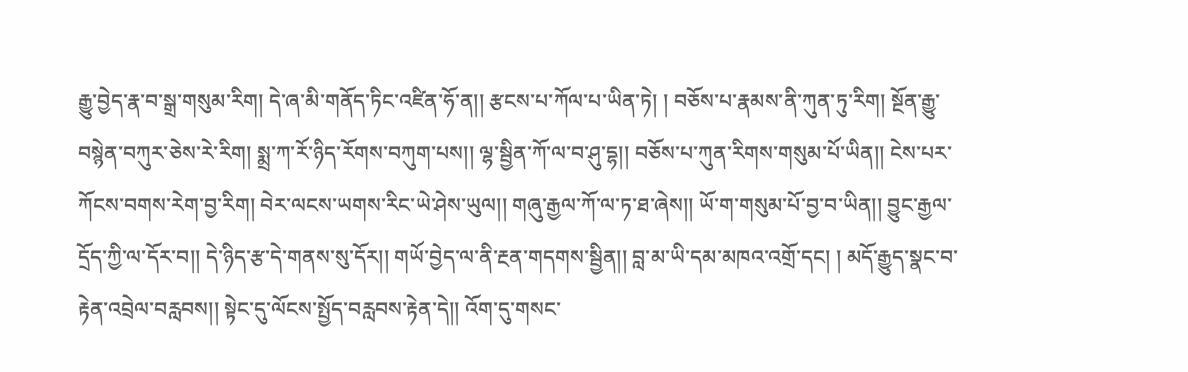རྒྱུ་བྱེད་རྣ་བ་སྒྲ་གསུམ་རིག། དེ་ཞ་མི་གནོད་ཏིང་འཛིན་ཧོ་ན།། རྩངས་པ་ཀོལ་པ་ཡིན་ཏེ། ། བཅོས་པ་རྣམས་ནི་ཀུན་ཏུ་རིག། སྔོན་རྒྱུ་བསྙེན་བཀུར་ཅེས་རེ་རིག། སྨྲ་ཀ་རོ་ཉིད་རོགས་བཀུག་པས།། ལྷ་སྦྱིན་ཀོ་ལ་བ་ཤུ་དྷ།། བཅོས་པ་ཀུན་རིགས་གསུམ་པོ་ཡིན།། ངེས་པར་ཀོངས་བགས་རེག་བྱ་རིག། བེར་ལངས་ཡགས་རིང་ཡེ་ཤེས་ཡུལ།། གཞུ་རྒྱལ་ཀོ་ལ་ཏ་ཐ་ཞེས།། ཡོ་ག་གསུམ་པོ་བྱ་བ་ཡིན།། བྱུང་རྒྱལ་དྲོད་ཀྱི་ལ་དོར་བ།། དེ་ཉིད་རྩ་དེ་གནས་སུ་དོར།། གཡོ་བྱེད་ལ་ནི་རྔན་གདགས་སྦྱིན།། བླ་མ་ཡི་དམ་མཁའ་འགྲོ་དང། ། མདོ་རྒྱུད་སྣང་བ་རྟེན་འབྲེལ་བརླབས།། སྟེང་དུ་ལོངས་སྤྱོད་བརླབས་རྟེན་དེ།། འོག་དུ་གསང་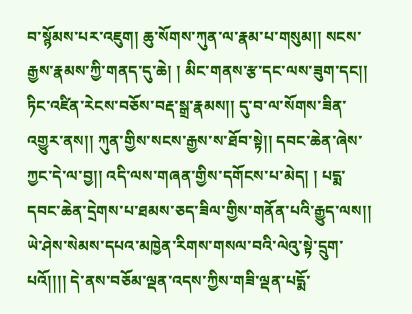བ་སྙོམས་པར་འཇུག། ཆུ་སོགས་ཀུན་ལ་རྣམ་པ་གསུམ།། སངས་རྒྱས་རྣམས་ཀྱི་གནད་དུ་ཆེ། ། མིང་གནས་རྩ་དང་ལས་ཟུག་དང།། ཏིང་འཛིན་རེངས་བཅོས་བརྡ་སྒྲ་རྣམས།། དུ་བ་ལ་སོགས་ཟིན་འགྱུར་ནས།། ཀུན་གྱིས་སངས་རྒྱས་ས་ཐོབ་སྟེ།། དབང་ཆེན་ཞེས་ཀྱང་དེ་ལ་བྱ།། འདི་ལས་གཞན་གྱིས་དགོངས་པ་མེད། ། པདྨ་དབང་ཆེན་དྲེགས་པ་ཐམས་ཅད་ཟིལ་གྱིས་གནོན་པའི་རྒྱུད་ལས།། ཡེ་ཤེས་སེམས་དཔའ་མཁྱེན་རིགས་གསལ་བའི་ལེའུ་སྟེ་དྲུག་པའོ།།།། དེ་ནས་བཅོམ་ལྡན་འདས་ཀྱིས་གཟི་ལྡན་པདྨོ་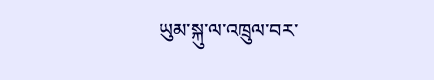ཡུམ་སྐུ་ལ་འཁྲུལ་བར་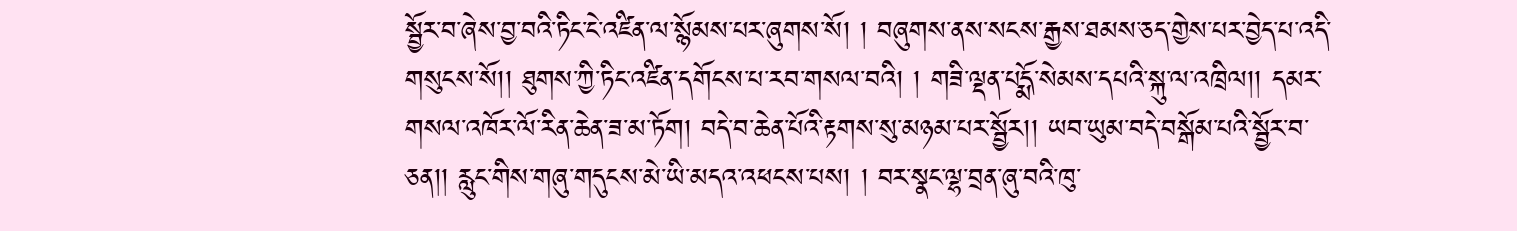སྦྱོར་བ་ཞེས་བྱ་བའི་ཏིང་ངེ་འཛིན་ལ་སྙོམས་པར་ཞུགས་སོ། ། བཞུགས་ནས་སངས་རྒྱས་ཐམས་ཅད་གྱེས་པར་བྱེད་པ་འདི་གསུངས་སོ།། ཐུགས་ཀྱི་ཏིང་འཛིན་དགོངས་པ་རབ་གསལ་བའི། ། གཟི་ལྡན་པདྨོ་སེམས་དཔའི་སྐུ་ལ་འཁྲིལ།། དམར་གསལ་འཁོར་ལོ་རིན་ཆེན་ཟ་མ་ཏོག། བདེ་བ་ཆེན་པོའི་རྟགས་སུ་མཉམ་པར་སྦྱོར།། ཡབ་ཡུམ་བདེ་བསྒོམ་པའི་སྦྱོར་བ་ཅན།། རླུང་གིས་གཞུ་གདུངས་མེ་ཡི་མདའ་འཕངས་པས། ། བར་སྣང་ལྷ་བྲན་ཞུ་བའི་ཁུ་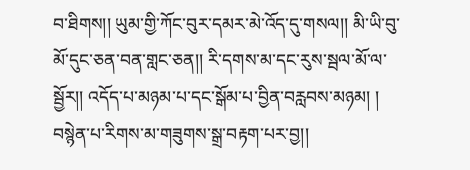བ་ཐིགས།། ཡུམ་གྱི་ཀོང་བུར་དམར་མེ་འོད་དུ་གསལ།། མི་ཡི་བུ་མོ་དུང་ཅན་བན་གླང་ཅན།། རི་དགས་མ་དང་རུས་སྦལ་མོ་ལ་སྦྱོར།། འདོད་པ་མཉམ་པ་དང་སྒོམ་པ་བྱིན་བརླབས་མཉམ། ། བསྙེན་པ་རིགས་མ་གཟུགས་སྒྲ་བརྟག་པར་བྱ།།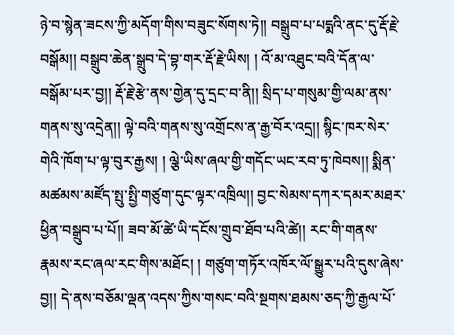ཉེ་བ་སྙེན་ཟངས་ཀྱི་མདོག་གིས་བཟུང་སོགས་ཏེ།། བསྒྲུབ་པ་པདྨའི་ནང་དུ་རྡོ་རྗེ་བསྒོམ།། བསྒྲུབ་ཆེན་སྒྲུབ་དེ་བྷ་གར་རྡོ་རྗེ་ཡིས། ། འོ་མ་འཐུང་བའི་དོན་ལ་བསྒོམ་པར་བྱ།། རྡོ་རྗེ་རྩེ་ནས་གྱེན་དུ་དྲང་བ་ནི།། སྲིད་པ་གསུམ་གྱི་ལམ་ནས་གནས་སུ་འདྲེན།། ལྟེ་བའི་གནས་སུ་འགྲོངས་ན་རྒྱ་བོར་འདྲ།། སྙིང་ཁར་སེར་གེའི་ཁོག་པ་ལྟ་བུར་རྒྱས། ། ལྕེ་ཡིས་ཞལ་གྱི་གདོང་ཡང་རབ་ཏུ་ཁེབས།། སྨིན་མཚམས་མཛོད་སྤུ་སྤྱི་གཙུག་དུང་ལྟར་འཁྲིལ།། བྱང་སེམས་དཀར་དམར་མཐར་ཕྱིན་བསྒྲུབ་པ་པོ།། ཟབ་མོ་ཚེ་ཡི་དངོས་གྲུབ་ཐོབ་པའི་ཚེ།། རང་གི་གནས་རྣམས་རང་ཞལ་རང་གིས་མཐོང། ། གཙུག་གཏོར་འཁོར་ལོ་སྒྱུར་པའི་དུས་ཞེས་བྱ།། དེ་ནས་བཅོམ་ལྡན་འདས་ཀྱིས་གསང་བའི་སྔགས་ཐམས་ཅད་ཀྱི་རྒྱལ་པོ་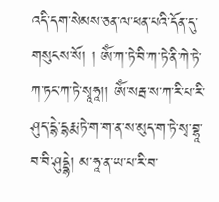འདི་དག་སེམས་ཅན་ལ་ཕན་པའི་དོན་དུ་གསུངས་སོ། ། ཨོཾ་ཀ་ཏེ་བི་ཀ་ཏེ་ནི་ཀེ་ཏེ་ཀ་ཏང་ཀ་ཏེ་སྭཱཧཱ།། ཨོཾ་སརྦ་ས་ཀ་རི་པ་རི་ཤུད་དྷེ་དྷརྨ་ཏེ་ག་ག་ན་ས་མུད་ག་ཏེ་སྭ་བྷཱ་བ་བི་ཤུདྡྷེ། མ་ཧཱ་ན་ཡ་པ་རི་བ་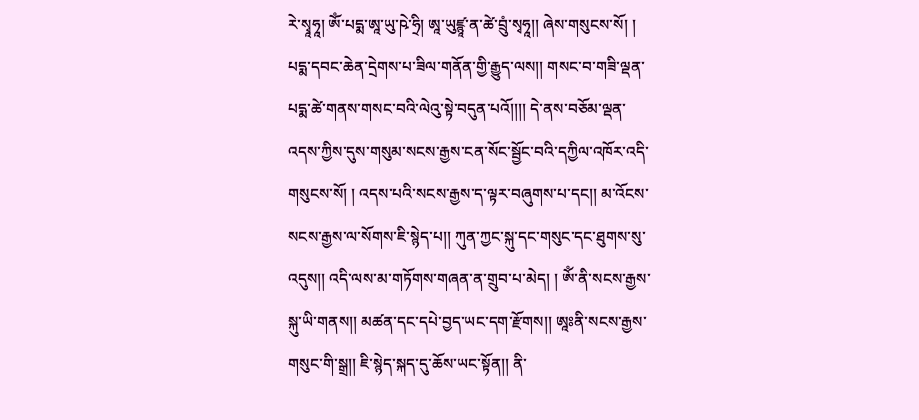རེ་སྭཱཧཱ། ཨོཾ་པདྨ་ཨཱ་ཡུ་ཥེ་ཧྲི། ཨཱ་ཡུཛྙཱ་ན་ཚེ་བྲུཾ་སྭཧཱ།། ཞེས་གསུངས་སོ། ། པདྨ་དབང་ཆེན་དྲེགས་པ་ཟིལ་གནོན་གྱི་རྒྱུད་ལས།། གསང་བ་གཟི་ལྡན་པདྨ་ཚེ་གནས་གསང་བའི་ལེའུ་སྟེ་བདུན་པའོ།།།། དེ་ནས་བཅོམ་ལྡན་འདས་ཀྱིས་དུས་གསུམ་སངས་རྒྱས་ངན་སོང་སྦྱོང་བའི་དཀྱིལ་འཁོར་འདི་གསུངས་སོ། ། འདས་པའི་སངས་རྒྱས་ད་ལྟར་བཞུགས་པ་དང།། མ་འོངས་སངས་རྒྱས་ལ་སོགས་ཇི་སྙེད་པ།། ཀུན་ཀྱང་སྐུ་དང་གསུང་དང་ཐུགས་སུ་འདུས།། འདི་ལས་མ་གཏོགས་གཞན་ན་གྲུབ་པ་མེད། ། ཨོཾ་ནི་སངས་རྒྱས་སྐུ་ཡི་གནས།། མཚན་དང་དཔེ་བྱད་ཡང་དག་རྫོགས།། ཨཱཿནི་སངས་རྒྱས་གསུང་གི་སྒྲ།། ཇི་སྙེད་སྐད་དུ་ཆོས་ཡང་སྟོན།། ནི་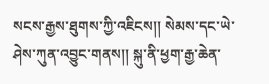སངས་རྒྱས་ཐུགས་ཀྱི་འཇིངས།། སེམས་དང་ཡེ་ཤེས་ཀུན་འབྱུང་གནས།། སྐུ་ནི་ཕྱག་རྒྱ་ཆེན་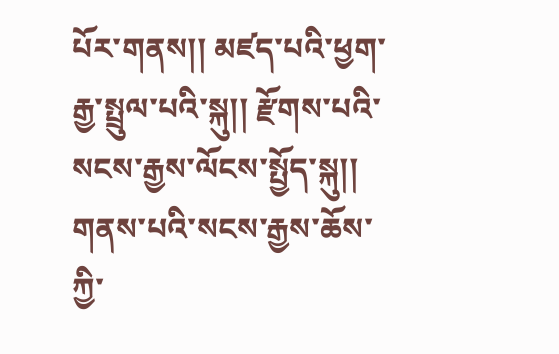པོར་གནས།། མཛད་པའི་ཕྱག་རྒྱ་སྤྲུལ་པའི་སྐུ།། རྫོགས་པའི་སངས་རྒྱས་ལོངས་སྤྱོད་སྐུ།། གནས་པའི་སངས་རྒྱས་ཆོས་ཀྱི་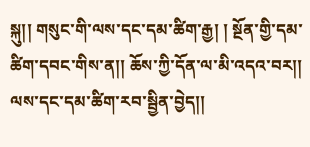སྐུ།། གསུང་གི་ལས་དང་དམ་ཚིག་རྒྱ། ། སྔོན་གྱི་དམ་ཚིག་དབང་གིས་ན།། ཆོས་ཀྱི་དོན་ལ་མི་འདའ་བར།། ལས་དང་དམ་ཚིག་རབ་སྦྱིན་བྱེད།།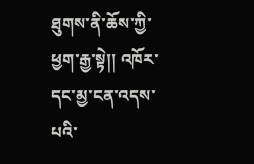ཐུགས་ནི་ཆོས་ཀྱི་ཕྱག་རྒྱ་སྟེ།། འཁོར་དང་མྱ་ངན་འདས་པའི་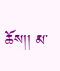ཆོས།། མ་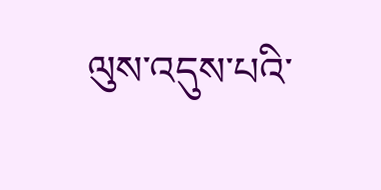ལུས་འདུས་པའི་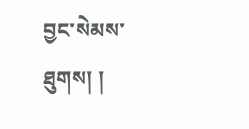བྱང་སེམས་ཐུགས། །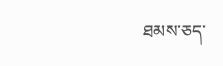ཐམས་ཅད་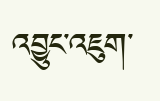འབྱུང་འཇུག་